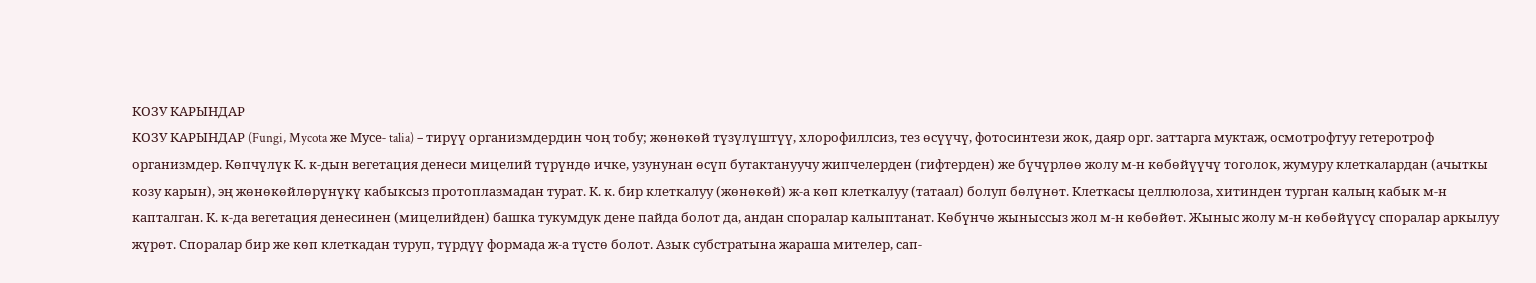КОЗУ КАРЫНДАР
КОЗУ КАРЫНДАР (Fungi, Mycota же Myсe- talia) – тирүү организмдердин чоң тобу; жөнөкөй түзүлүштүү, хлорофиллсиз, тез өсүүчү, фотосинтези жок, даяр орг. заттарга муктаж, осмотрофтуу гетеротроф организмдер. Көпчүлүк К. к-дын вегетация денеси мицелий түрүндө ичке, узунунан өсүп бутактануучу жипчелерден (гифтерден) же бүчүрлөө жолу м-н көбөйүүчү тоголок, жумуру клеткалардан (ачыткы козу карын), эң жөнөкөйлөрүнүкү кабыксыз протоплазмадан турат. К. к. бир клеткалуу (жөнөкөй) ж-а көп клеткалуу (татаал) болуп бөлүнөт. Клеткасы целлюлоза, хитинден турган калың кабык м-н капталган. К. к-да вегетация денесинен (мицелийден) башка тукумдук дене пайда болот да, андан споралар калыптанат. Көбүнчө жыныссыз жол м-н көбөйөт. Жыныс жолу м-н көбөйүүсү споралар аркылуу жүрөт. Споралар бир же көп клеткадан туруп, түрдүү формада ж-а түстө болот. Азык субстратына жараша мителер, сап-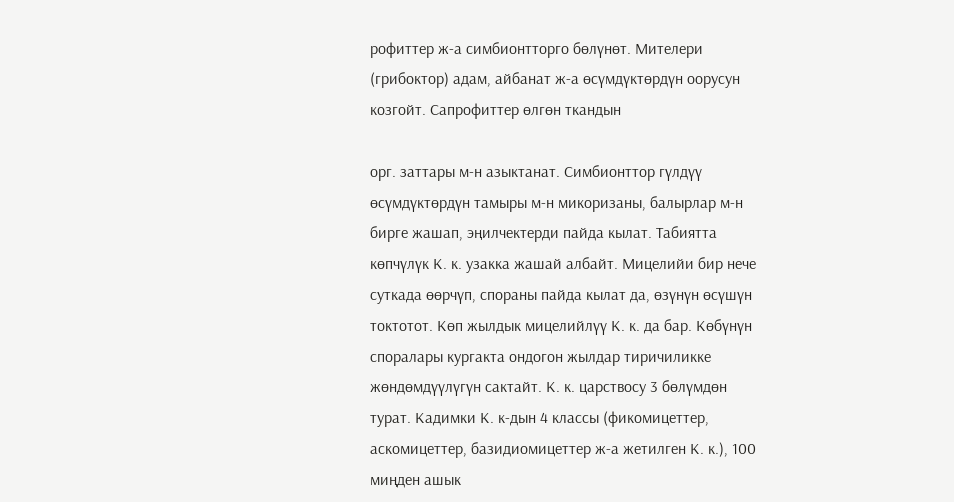рофиттер ж-а симбионтторго бөлүнөт. Мителери (грибоктор) адам, айбанат ж-а өсүмдүктөрдүн оорусун козгойт. Сапрофиттер өлгөн ткандын

орг. заттары м-н азыктанат. Симбионттор гүлдүү өсүмдүктөрдүн тамыры м-н микоризаны, балырлар м-н бирге жашап, эңилчектерди пайда кылат. Табиятта көпчүлүк К. к. узакка жашай албайт. Мицелийи бир нече суткада өөрчүп, спораны пайда кылат да, өзүнүн өсүшүн токтотот. Көп жылдык мицелийлүү К. к. да бар. Көбүнүн споралары кургакта ондогон жылдар тиричиликке жөндөмдүүлүгүн сактайт. К. к. царствосу 3 бөлүмдөн турат. Кадимки К. к-дын 4 классы (фикомицеттер, аскомицеттер, базидиомицеттер ж-а жетилген К. к.), 100 миңден ашык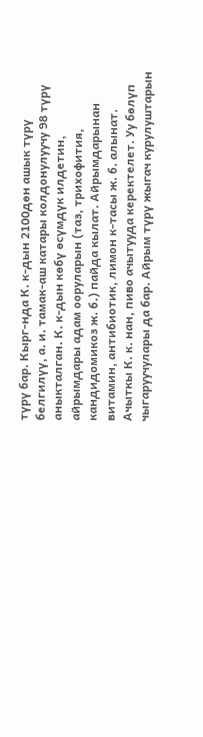түрү бар. Кырг-нда К. к-дын 2100дөн ашык түрү белгилүү, а. и. тамак-аш катары колдонулуучу 98 түрү аныкталган. К. к-дын көбү өсүмдүк илдетин, айрымдары адам ооруларын (таз, трихофития, кандидомикоз ж. б.) пайда кылат. Айрымдарынан витамин, антибиотик, лимон к-тасы ж. б. алынат. Ачыткы К. к. нан, пиво ачытууда керектелет. Уу бөлүп чыгаруучулары да бар. Айрым түрү жыгач курулуштарын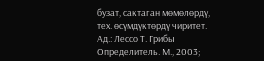бузат, сактаган мөмөлөрдү, тех. өсүмдүктөрдү чиритет.
Ад.: Лессо Т. Грибы Определитель. М., 2003;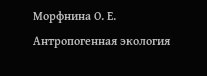Морфнина О. Е. Антропогенная экология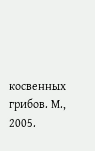косвенных грибов. М., 2005.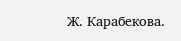Ж. Карабекова.